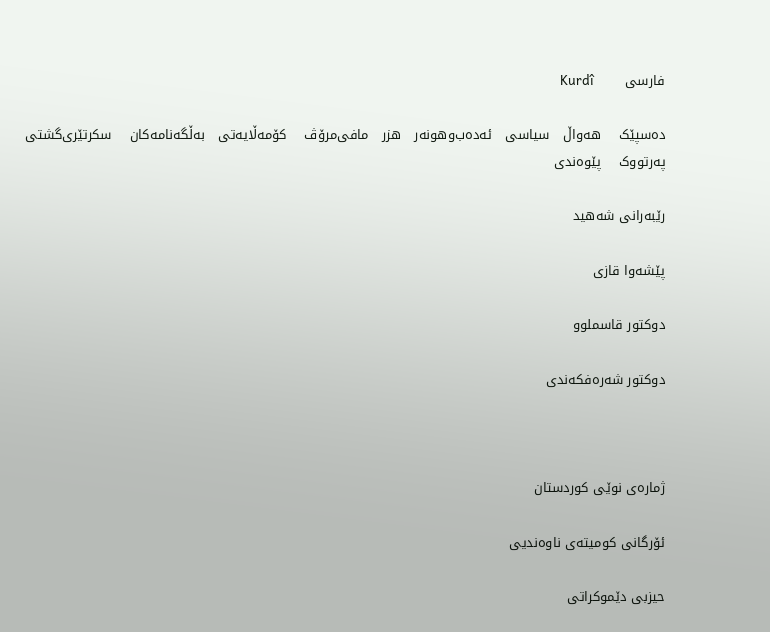فارسی       Kurdî

ده‌سپێک    هه‌واڵ   سیاسی   ئه‌ده‌ب‌وهونه‌ر   هزر   مافی‌مرۆڤ    کۆمه‌ڵایه‌تی   به‌ڵگه‌نامه‌کان    سکرتێری‌گشتی    په‌رتووک    پێوه‌ندی

رێبه‌رانی شه‌هید

پێشه‌وا قازی‌

دوكتور قاسملوو

دوكتور شه‌ره‌فکه‌ندی



ژماره‌ی نوێی كوردستان

ئۆرگانی كومیته‌ی ناوه‌ندیی

حیزبی دێموكراتی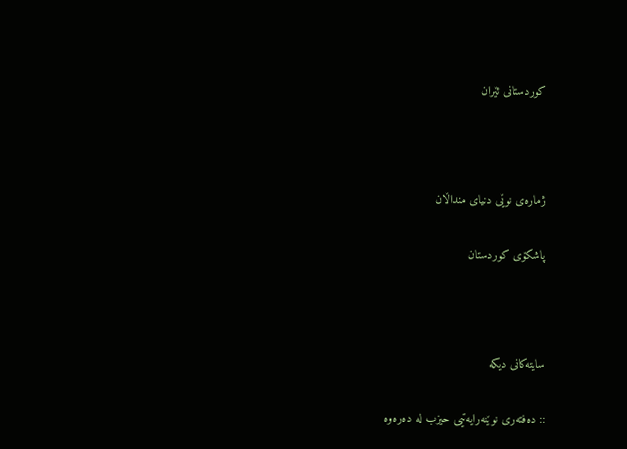كوردستانی ئێران



ژماره‌ی نوێی دنیای منداڵان

پاشكۆی كوردستان



سایته‌کانی دیکه

:: ده‌فته‌ری نوێنه‌رایه‌تیی حیزب له ده‌ره‌وه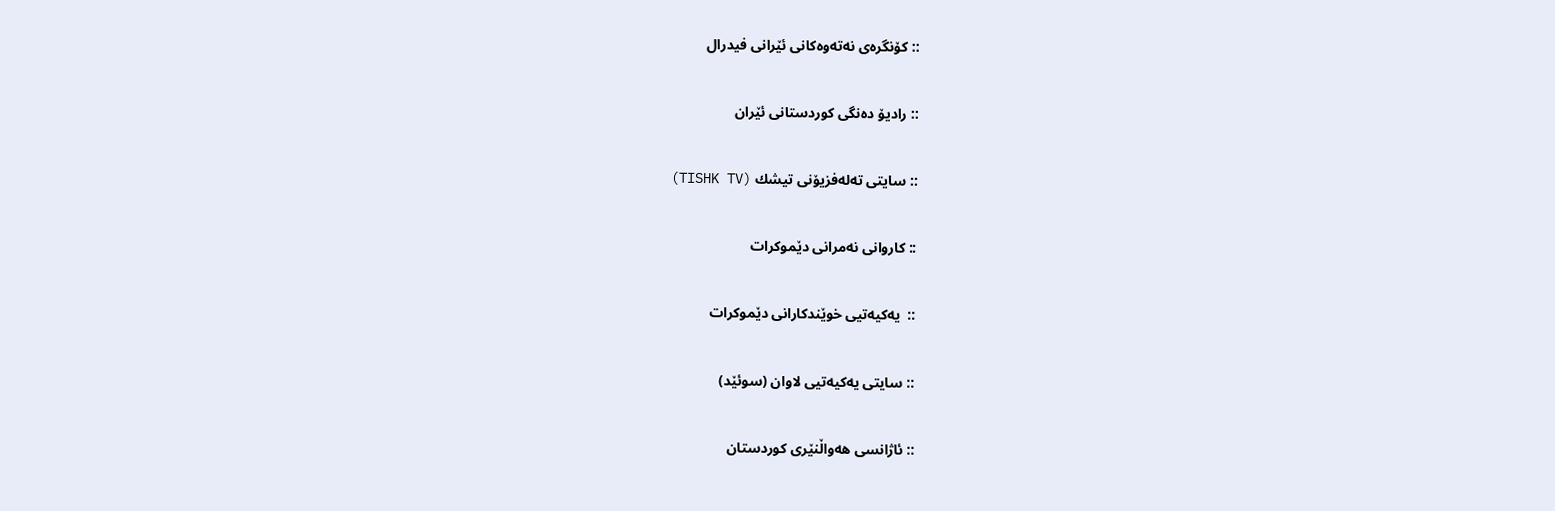:: كۆنگره‌ی‌ نه‌ته‌وه‌كانی‌ ئێرانی‌ فیدرال

:: رادیۆ ده‌نگی کوردستانی ئێران

:: سایتی ته‌له‌فزیۆنی‌ تیشك (TISHK TV)

:: کاروانی نه‌مرانی دێموکرات

::  یه‌كیه‌تیی‌ خوێندكارانی‌ دێموكرات

:: سایتی یه‌کیه‌تیی لاوان (سوئێد)

:: ئاژانسی هه‌واڵنێری كوردستان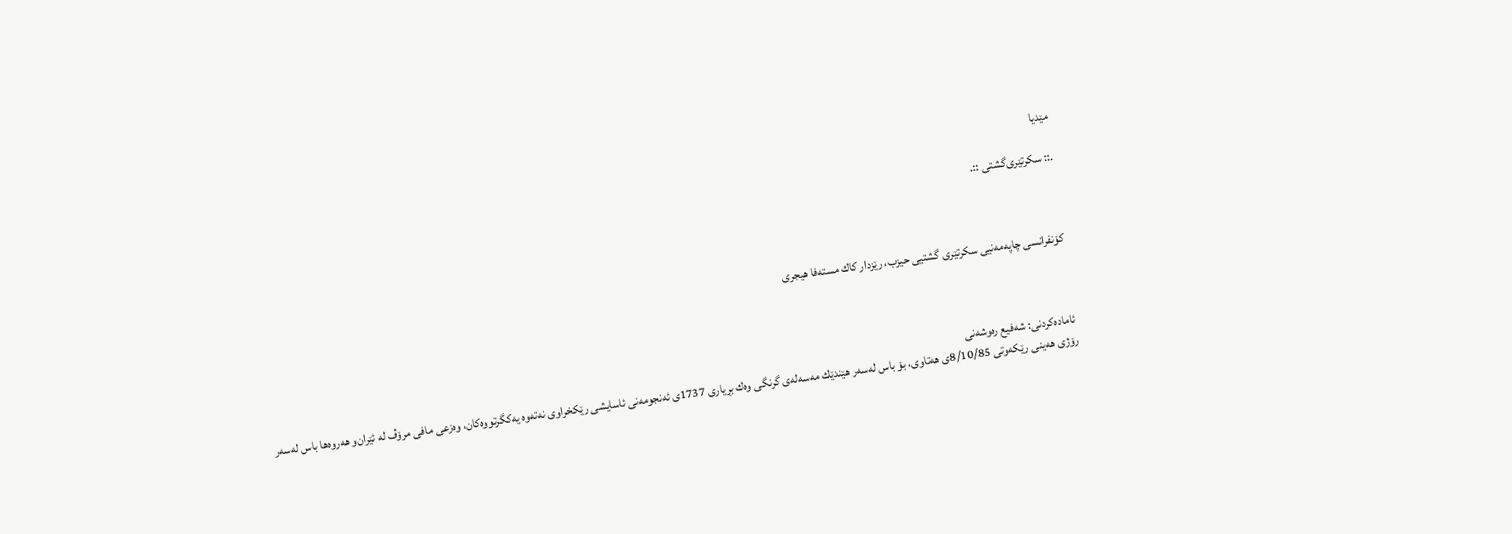مێدیا

.:: سکرتێری‌گشتی ::.



كۆنفرانسی‌ چاپه‌مه‌نیی‌ سكرتێری‌ گشتیی‌ حیزب‌، رێزدار كاك مسته‌فا هیجری



ئاماده‌كردنی‌: شه‌فیع ره‌وشه‌نی‌
رۆژی‌ هه‌ینی‌ رێكه‌وتی‌ 8/10/85ی‌ هه‌تاوی‌، بۆ باس له‌سه‌ر هێندێك مه‌سه‌له‌ی‌ گرنگی‌ وه‌ك بڕیاری‌ 1737ی‌ ئه‌نجومه‌نی‌ ئاسایشی‌ رێكخراوی‌ نه‌ته‌وه‌ یه‌كگرتووه‌كان، وه‌زعی‌ مافی‌ مرۆڤ له‌ ئێران‌و هه‌روه‌ها باس له‌سه‌ر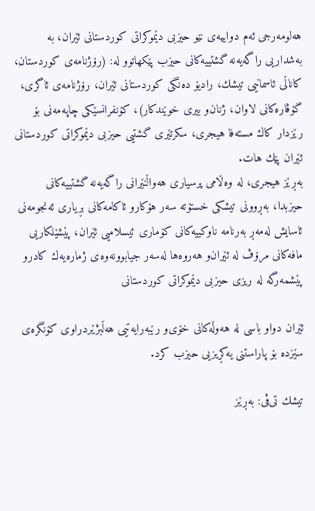هه‌لومه‌رجی‌ ئه‌م دواییه‌ی‌ نێو حیزبی‌ دێموكراتی‌ كوردستانی‌ ئێران، به‌ به‌شداریی‌ راگه‌یه‌نه‌ گشتییه‌كانی‌ حیزب پێكهاتوو له‌: (رۆژنامه‌ی‌ كوردستان، كاناڵی‌ ئاسمانیی‌ تیشك، رادیۆ ده‌نگی‌ كوردستانی‌ ئێران، رۆژنامه‌ی‌ ئاگری‌، گۆڤاره‌كانی‌ لاوان، ژنان‌و بیری‌ خوێندكار)، كۆنفرانسێكی‌ چاپه‌مه‌نی‌ بۆ رێزدار كاك مسته‌فا هیجری‌، سكرتێری‌ گشتیی‌ حیزبی‌ دێموكراتی‌ كوردستانی‌ ئێران پێك هات.
به‌ڕێز هیجری‌، له‌ وه‌ڵامی‌ پرسیاری‌ هه‌واڵنێرانی‌ راگه‌یه‌نه‌ گشتییه‌كانی‌ حیزبدا، به‌ڕوونی‌ تیشكی‌ خستۆته‌ سه‌ر هۆكار‌و ئاكامه‌كانی‌ بڕیاری‌ ئه‌نجومه‌نی‌ ئاسایش له‌مه‌ڕ به‌رنامه‌ ناوكییه‌كانی‌ كۆماری‌ ئیسلامیی‌ ئێران، پێشێلكاریی‌ مافه‌كانی‌ مرۆڤ له‌ ئێران‌و هه‌روه‌ها له‌سه‌ر جیابوونه‌وه‌ی‌ ژماره‌یه‌ك كادر‌و پێشمه‌رگه‌ له‌ ریزی‌ حیزبی‌ دێموكراتی‌ كوردستانی‌

ئێران دوا‌و باسی‌ له‌ هه‌وڵه‌كانی‌ خۆی‌‌و رێبه‌رایه‌تیی‌ هه‌ڵبژێردراوی‌ كۆنگره‌ی‌ سێزده‌ بۆ پاراستنی‌ یه‌كڕیزیی‌ حیزب كرد.

تیشك تی‌ڤی‌: به‌ڕێز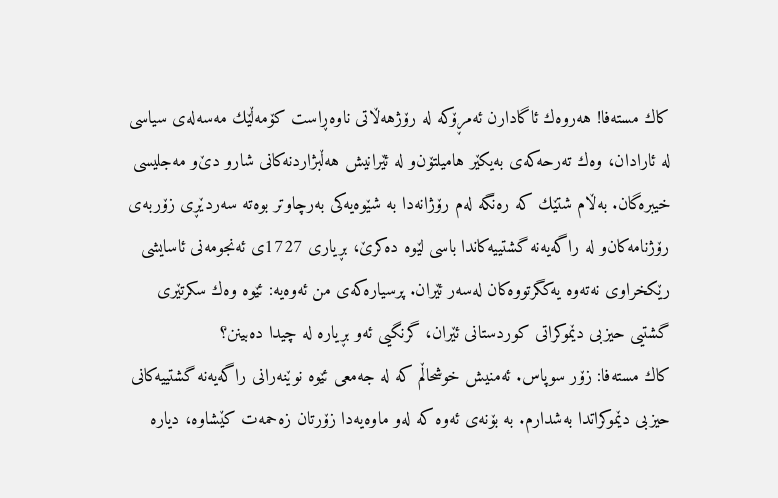كاك مسته‌فا! هه‌روه‌ك ئاگادارن ئه‌مڕۆكه‌ له‌ رۆژهه‌ڵاتی‌ ناوه‌ڕاست كۆمه‌ڵێك مه‌سه‌له‌ی‌ سیاسی‌ له‌ ئارادان، وه‌ك ته‌رحه‌كه‌ی‌ به‌یكێر هامیلتۆن‌و له‌ ئێرانیش هه‌ڵبژاردنه‌كانی‌ شار‌و دێ‌‌و مه‌جلیسی‌ خیبره‌گان. به‌ڵام شتێك كه‌ ره‌نگه‌ له‌م رۆژانه‌دا به‌ شێوه‌یه‌كی‌ به‌رچاوتر بوه‌ته‌ سه‌ردێڕی‌ زۆربه‌ی‌ رۆژنامه‌كان‌و له‌ راگه‌یه‌نه‌ گشتییه‌كاندا باسی‌ لێوه‌ ده‌كرێ‌، بڕیاری‌ 1727ی‌ ئه‌نجومه‌نی‌ ئاسایشی‌ رێكخراوی‌ نه‌ته‌وه‌ یه‌كگرتووه‌كان له‌سه‌ر ئێران. پرسیاره‌كه‌ی‌ من ئه‌وه‌یه‌: ئێوه‌ وه‌ك سكرتێری‌ گشتیی‌ حیزبی‌ دێموكراتی‌ كوردستانی‌ ئێران، گرنگیی‌ ئه‌و بڕیاره‌ له‌ چیدا ده‌بینن؟
كاك مسته‌فا: زۆر سوپاس. ئه‌منیش خوشحاڵم كه‌ له‌ جه‌معی‌ ئێوه‌ نوێنه‌رانی‌ راگه‌یه‌نه‌ گشتییه‌كانی‌ حیزبی‌ دێموكراتدا به‌شدارم. به‌ بۆنه‌ی‌ ئه‌وه‌ كه‌ له‌و ماوه‌یه‌دا زۆرتان زه‌حمه‌ت كێشاوه‌، دیاره‌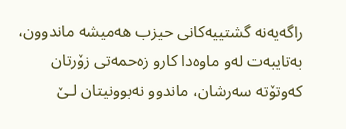راگه‌یه‌نه‌ گشتییه‌كانی‌ حیزب هه‌میشه‌ ماندوون، به‌تایبه‌ت له‌و ماوه‌دا كار‌و زه‌حمه‌تی‌ زۆرتان كه‌وتۆته‌ سه‌رشان، ماندوو نه‌بوونیتان لـێ‌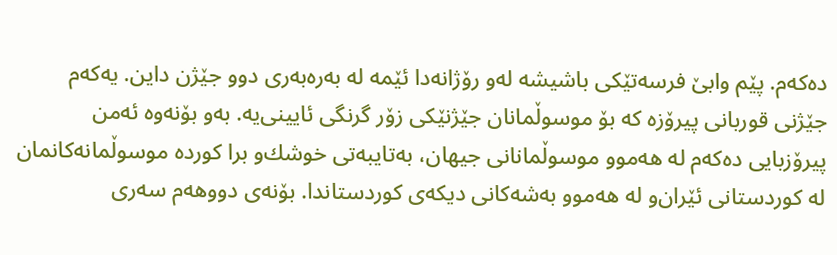ده‌كه‌م. پێم وابێ‌ فرسه‌تێكی‌ باشیشه‌ له‌و رۆژانه‌دا ئێمه‌ له‌ به‌ره‌به‌ری‌ دوو جێژن داین. یه‌كه‌م جێژنی‌ قوربانی‌ پیرۆزه‌ كه‌ بۆ موسوڵمانان جێژنێكی‌ زۆر گرنگی‌ ئایینی‌یه‌. به‌و بۆنه‌وه‌ ئه‌من پیرۆزبایی‌ ده‌كه‌م له‌ هه‌موو موسوڵمانانی‌ جیهان، به‌تایبه‌تی‌ خوشك‌و برا كورده‌ موسوڵمانه‌كانمان له‌ كوردستانی‌ ئێران‌و له‌ هه‌موو به‌شه‌كانی‌ دیكه‌ی‌ كوردستاندا. بۆنه‌ی‌ دووهه‌م سه‌ری‌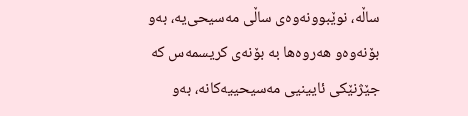ساڵه‌، نوێبوونه‌وه‌ی‌ ساڵی‌ مه‌سیحی‌یه‌، به‌و بۆنه‌وه‌‌و هه‌روه‌ها به‌ بۆنه‌ی‌ كریسمه‌س كه‌ جێژنێكی‌ ئایینیی‌ مه‌سیحییه‌كانه‌، به‌و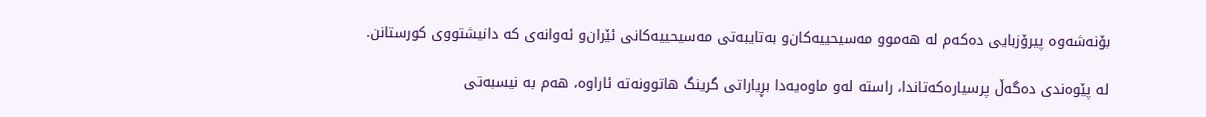بۆنه‌شه‌وه‌ پیرۆزبایی‌ ده‌كه‌م له‌ هه‌موو مه‌سیحییه‌كان‌و به‌تایبه‌تی‌ مه‌سیحییه‌كانی‌ ئێران‌و ئه‌وانه‌ی‌ كه‌ دانیشتووی‌ كورستانن.

له‌ پێوه‌ندی‌ ده‌گه‌ڵ‌ پرسیاره‌كه‌تاندا، راسته‌ له‌و ماوه‌یه‌دا بڕیاراتی‌ گرینگ هاتوونه‌ته‌ ئاراوه‌، هه‌م به‌ نیسبه‌تی‌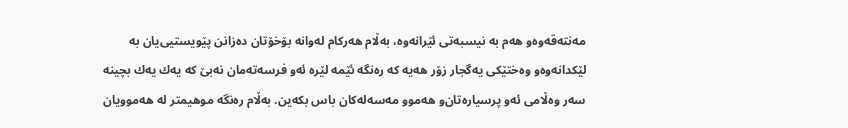مه‌نته‌قه‌وه‌‌و هه‌م به‌ نیسبه‌تی‌ ئێرانه‌وه‌، به‌ڵام هه‌ركام له‌وانه‌ بۆخۆتان ده‌زانن پێویستیی‌یان به‌ لێكدانه‌وه‌‌و وه‌ختێكی‌ یه‌گجار زۆر هه‌یه‌ كه‌ ره‌نگه‌ ئێمه‌ لێره‌ ئه‌و فرسه‌ته‌مان نه‌بێ‌ كه‌ یه‌ك یه‌ك بچینه‌ سه‌ر وه‌ڵامی‌ ئه‌و پرسیاره‌تان‌و هه‌موو مه‌سه‌له‌كان باس بكه‌ین. به‌ڵام ره‌نگه‌ موهیمتر له‌ هه‌موویان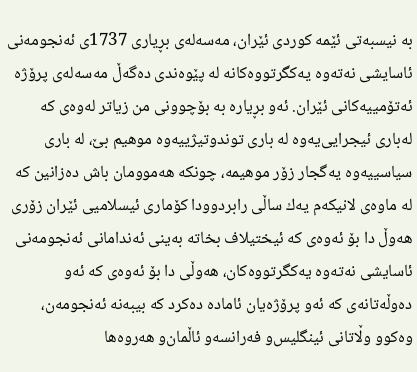به‌ نیسبه‌تی‌ ئێمه‌ كوردی‌ ئێران، مه‌سه‌له‌ی‌ بڕیاری‌ 1737ی‌ ئه‌نجومه‌نی‌ ئاسایشی‌ نه‌ته‌وه‌ یه‌كگرتووه‌كانه‌ له‌ پێوه‌ندی‌ ده‌گه‌ڵ‌ مه‌سه‌له‌ی‌ پرۆژه‌ ئه‌تۆمییه‌كانی‌ ئێران. ئه‌و بڕیاره‌ به‌ بۆچوونی‌ من زیاتر له‌وه‌ی‌ كه‌ له‌باری‌ ئیجرایی‌یه‌وه‌ له‌ باری‌ توند‌وتیژییه‌وه‌ موهیم بێ‌، له‌ باری‌ سیاسییه‌وه‌ یه‌گجار زۆر موهیمه‌، چونكه‌ هه‌موومان باش ده‌زانین كه‌ له‌ ماوه‌ی‌ لانیكه‌م یه‌ك ساڵی‌ رابردوودا كۆماری‌ ئیسلامیی‌ ئێران زۆری‌ هه‌وڵ‌ دا بۆ ئه‌وه‌ی‌ كه‌ ئیختیلاف بخاته‌ به‌ینی‌ ئه‌ندامانی‌ ئه‌نجومه‌نی‌ ئاسایشی‌ نه‌ته‌وه‌ یه‌كگرتووه‌كان، هه‌وڵی‌ دا بۆ ئه‌وه‌ی‌ كه‌ ئه‌و ده‌وڵه‌تانه‌ی‌ كه‌ ئه‌و پرۆژه‌یان ئاماده‌ ده‌كرد كه‌ بیبه‌نه‌ ئه‌نجومه‌ن، وه‌كوو وڵاتانی‌ ئینگلیس‌و فه‌رانسه‌‌و ئاڵمان‌و هه‌روه‌ها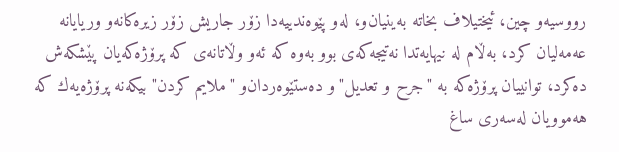رووسیه‌‌و چین، ئیختیلاف بخاته‌ به‌ینیان‌و، له‌و پێوه‌ندییه‌دا زۆر جاریش زۆر زیره‌كانه‌‌و وریایانه‌ عه‌مه‌لیان كرد، به‌ڵام له‌ نیهایه‌تدا نه‌تیجه‌كه‌ی‌ بوو به‌وه‌ كه‌ ئه‌و وڵاتانه‌ی‌ كه‌ پرۆژه‌كه‌یان پێشكه‌ش ده‌كرد، توانییان پرۆژه‌كه‌ به‌ "جرح و تعدیل"و ده‌ستێوه‌ردان‌و "ملایم كردن" بیكه‌نه‌ پرۆژه‌یه‌ك كه‌ هه‌موویان له‌سه‌ری‌ ساغ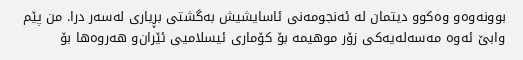بوونه‌وه‌‌و وه‌كوو دیتمان له‌ ئه‌نجومه‌نی‌ ئاسایشیش به‌گشتی‌ بڕیاری‌ له‌سه‌ر درا. من پێم وابێ‌ ئه‌وه‌ مه‌سه‌له‌یه‌كی‌ زۆر موهیمه‌ بۆ كۆماری‌ ئیسلامیی‌ ئێران‌و هه‌روه‌ها بۆ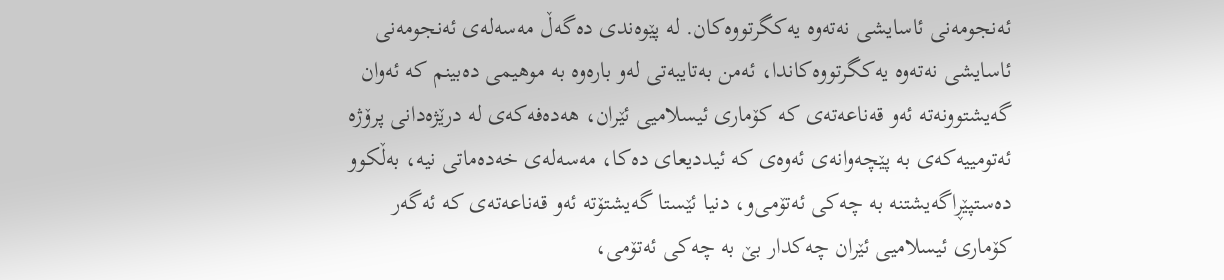ئه‌نجومه‌نی‌ ئاسایشی‌ نه‌ته‌وه‌ یه‌كگرتووه‌كان. له‌ پێوه‌ندی‌ ده‌گه‌ڵ‌ مه‌سه‌له‌ی‌ ئه‌نجومه‌نی‌ ئاسایشی‌ نه‌ته‌وه‌ یه‌كگرتووه‌كاندا، ئه‌من به‌تایبه‌تی‌ له‌و باره‌وه‌ به‌ موهیمی‌ ده‌بینم كه‌ ئه‌وان گه‌یشتوونه‌ته‌ ئه‌و قه‌ناعه‌ته‌ی‌ كه‌ كۆماری‌ ئیسلامیی‌ ئێران، هه‌ده‌فه‌كه‌ی‌ له‌ درێژه‌دانی‌ پرۆژه‌ ئه‌تومییه‌كه‌ی‌ به‌ پێچه‌وانه‌ی‌ ئه‌وه‌ی‌ كه‌ ئیددیعای‌ ده‌كا، مه‌سه‌له‌ی‌ خه‌ده‌ماتی‌ نیه‌، به‌ڵكوو ده‌ستپێڕاگه‌یشتنه‌ به‌ چه‌كی‌ ئه‌تۆمی‌‌و، دنیا ئێستا گه‌یشتۆته‌ ئه‌و قه‌ناعه‌ته‌ی‌ كه‌ ئه‌گه‌ر كۆماری‌ ئیسلامیی‌ ئێران چه‌كدار بێ‌ به‌ چه‌كی‌ ئه‌تۆمی‌،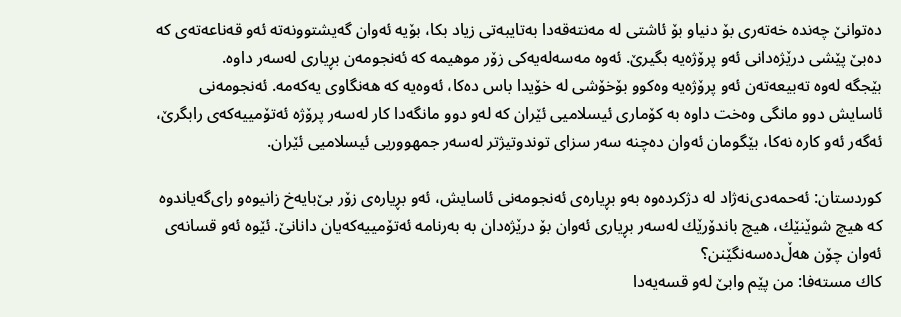ده‌توانێ‌ چه‌نده‌ خه‌ته‌ری‌ بۆ دنیا‌و بۆ ئاشتی‌ له‌ مه‌نته‌قه‌دا به‌تایبه‌تی‌ زیاد بكا، بۆیه‌ ئه‌وان گه‌یشتوونه‌ته‌ ئه‌و قه‌ناعه‌ته‌ی‌ كه‌ ده‌بێ‌ پێشی‌ درێژه‌دانی‌ ئه‌و پرۆژه‌یه‌ بگیرێ‌. ئه‌وه‌ مه‌سه‌له‌یه‌كی‌ زۆر موهیمه‌ كه‌ ئه‌نجومه‌ن بڕیاری‌ له‌سه‌ر داوه‌.
بێجگه‌ له‌وه‌ ته‌بیعه‌ته‌ن ئه‌و پرۆژه‌یه‌ وه‌كوو بۆخۆشی‌ له‌ خۆیدا باس ده‌كا، ئه‌وه‌یه‌ كه‌ هه‌نگاوی‌ یه‌كه‌مه‌. ئه‌نجومه‌نی‌ ئاسایش دوو مانگی‌ وه‌خت داوه‌ به‌ كۆماری‌ ئیسلامیی‌ ئێران كه‌ له‌و دوو مانگه‌دا كار له‌سه‌ر پرۆژه‌ ئه‌تۆمییه‌كه‌ی‌ رابگرێ‌، ئه‌گه‌ر ئه‌و كاره‌ نه‌كا، بێگومان ئه‌وان ده‌چنه‌ سه‌ر سزای‌ توند‌وتیژتر له‌سه‌ر جمهووریی‌ ئیسلامیی‌ ئێران.

كوردستان: ئه‌حمه‌دی‌نه‌ژاد له‌ دژكرده‌وه‌ به‌و بڕیاره‌ی‌ ئه‌نجومه‌نی‌ ئاسایش، ئه‌و بڕیاره‌ی‌ زۆر بێ‌بایه‌خ زانیوه‌‌و رای‌گه‌یاندوه‌ كه‌ هیچ شوێنێك، هیچ باندۆرێك له‌سه‌ر بڕیاری‌ ئه‌وان بۆ درێژه‌دان به‌ به‌رنامه‌ ئه‌تۆمییه‌كه‌یان دانانێ‌. ئێوه‌ ئه‌و قسانه‌ی‌ ئه‌وان چۆن هه‌ڵ‌ده‌سه‌نگێنن؟
كاك مسته‌فا: من پێم وابێ‌ له‌و قسه‌یه‌دا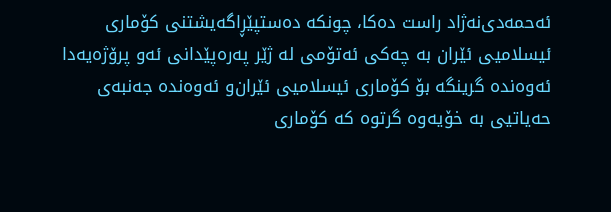ئه‌حمه‌دی‌نه‌ژاد راست ده‌كا، چونكه‌ ده‌ستپێڕاگه‌یشتنی‌ كۆماری‌ ئیسلامیی‌ ئێران به‌ چه‌كی‌ ئه‌تۆمی‌ له‌ ژێر په‌ره‌پێدانی‌ ئه‌و پرۆژه‌یه‌دا ئه‌وه‌نده‌ گرینگه‌ بۆ كۆماری‌ ئیسلامیی‌ ئێران‌و ئه‌وه‌نده‌ جه‌نبه‌ی‌ حه‌یاتیی‌ به‌ خۆیه‌وه‌ گرتوه‌ كه‌ كۆماری‌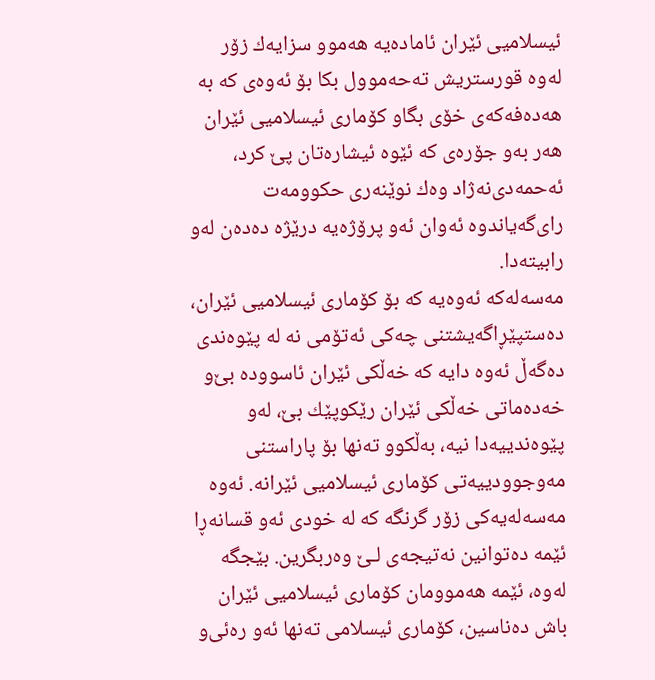ئیسلامیی‌ ئێران ئاماده‌یه‌ هه‌موو سزایه‌ك زۆر له‌وه‌ قورستریش ته‌حه‌موول بكا بۆ ئه‌وه‌ی‌ كه‌ به‌ هه‌ده‌فه‌كه‌ی‌ خۆی‌ بگا‌و كۆماری‌ ئیسلامیی‌ ئێران هه‌ر به‌و جۆره‌ی‌ كه‌ ئێوه‌ ئیشاره‌تان پێ‌ كرد، ئه‌حمه‌دی‌نه‌ژاد وه‌ك نوێنه‌ری‌ حكوومه‌ت رای‌گه‌یاندوه‌ ئه‌وان ئه‌و پرۆژه‌یه‌ درێژه‌ ده‌ده‌ن له‌و رابیته‌دا.
مه‌سه‌له‌كه‌ ئه‌وه‌یه‌ كه‌ بۆ كۆماری‌ ئیسلامیی‌ ئێران، ده‌ستپێڕاگه‌یشتنی‌ چه‌كی‌ ئه‌تۆمی‌ نه‌ له‌ پێوه‌ندی‌ ده‌گه‌ڵ‌ ئه‌وه‌ دایه‌ كه‌ خه‌ڵكی‌ ئێران ئاسووده‌ بێ‌‌و خه‌ده‌ماتی‌ خه‌ڵكی‌ ئێران رێكوپێك بێ‌، له‌و پێوه‌ندییه‌دا نیه‌، به‌ڵكوو ته‌نها بۆ پاراستنی‌ مه‌وجوودییه‌تی‌ كۆماری‌ ئیسلامیی‌ ئێرانه‌. ئه‌وه‌ مه‌سه‌له‌یه‌كی‌ زۆر گرنگه‌ كه‌ له‌ خودی‌ ئه‌و قسانه‌ڕا ئێمه‌ ده‌توانین نه‌تیجه‌ی‌ لـێ‌ وه‌ربگرین. بێجگه‌ له‌وه‌، ئێمه‌ هه‌موومان كۆماری‌ ئیسلامیی‌ ئێران باش ده‌ناسین، كۆماری‌ ئیسلامی‌ ته‌نها ئه‌و ره‌ئی‌‌و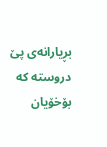بڕیارانه‌ی‌ پێ‌ دروسته‌ كه‌ بۆخۆیان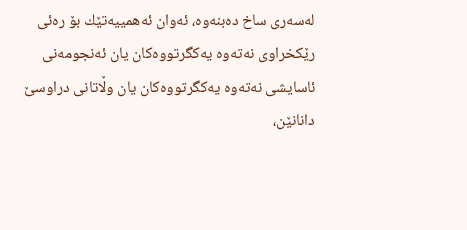له‌سه‌ری‌ ساخ ده‌بنه‌وه‌، ئه‌وان ئه‌همییه‌تێك بۆ ره‌ئی‌ رێكخراوی‌ نه‌ته‌وه‌ یه‌كگرتووه‌كان یان ئه‌نجومه‌نی‌ ئاسایشی‌ نه‌ته‌وه‌ یه‌كگرتووه‌كان یان وڵاتانی‌ دراوسێ‌ دانانێن،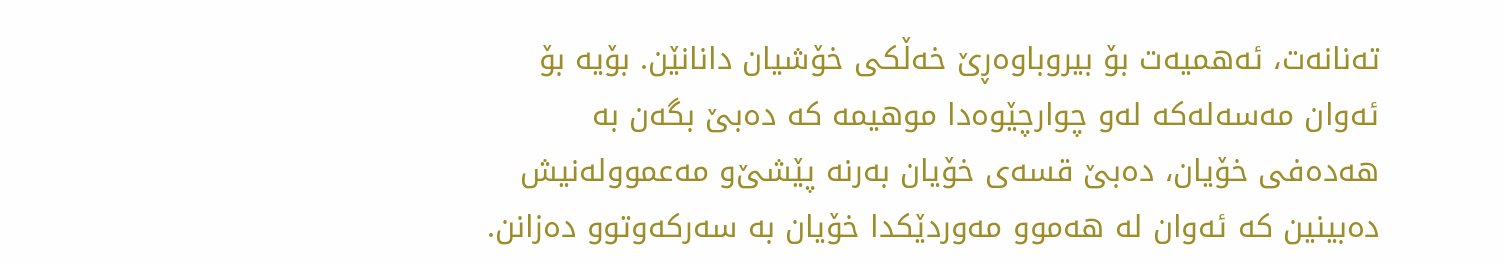ته‌نانه‌ت، ئه‌همیه‌ت بۆ بیر‌وباوه‌ڕێ‌ خه‌ڵكی‌ خۆشیان دانانێن. بۆیه‌ بۆ ئه‌وان مه‌سه‌له‌كه‌ له‌و چوارچێوه‌دا موهیمه‌ كه‌ ده‌بێ‌ بگه‌ن به‌ هه‌ده‌فی‌ خۆیان، ده‌بێ‌ قسه‌ی‌ خۆیان به‌رنه‌ پێشێ‌‌و مه‌عمووله‌نیش ده‌بینین كه‌ ئه‌وان له‌ هه‌موو مه‌وردێكدا خۆیان به‌ سه‌ركه‌وتوو ده‌زانن.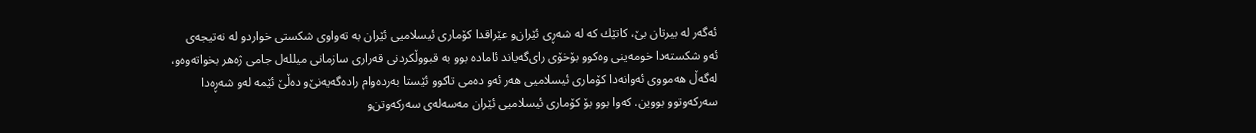ئه‌گه‌ر له‌ بیرتان بێ‌، كاتێك كه‌ له‌ شه‌ڕی‌ ئێران‌و عێراقدا كۆماری‌ ئیسلامیی‌ ئێران به‌ ته‌واوی‌ شكستی‌ خوارد‌و له‌ نه‌تیجه‌ی‌ ئه‌و شكسته‌دا خومه‌ینی‌ وه‌كوو بۆخۆی‌ رای‌گه‌یاند ئاماده‌ بوو به‌ قبووڵكردنی‌ قه‌راری‌ سازمانی‌ میلله‌ل جامی‌ ژه‌هر بخواته‌وه‌‌و، له‌گه‌ڵ‌ هه‌مووی‌ ئه‌وانه‌دا كۆماری‌ ئیسلامیی‌ هه‌ر ئه‌و ده‌می‌ تاكوو ئێستا به‌رده‌وام راده‌گه‌یه‌نێ‌‌و ده‌ڵێ‌ ئێمه‌ له‌و شه‌ڕه‌دا سه‌ركه‌وتوو بووین. كه‌وا بوو بۆ كۆماری‌ ئیسلامیی‌ ئێران مه‌سه‌له‌ی‌ سه‌ركه‌وتن‌و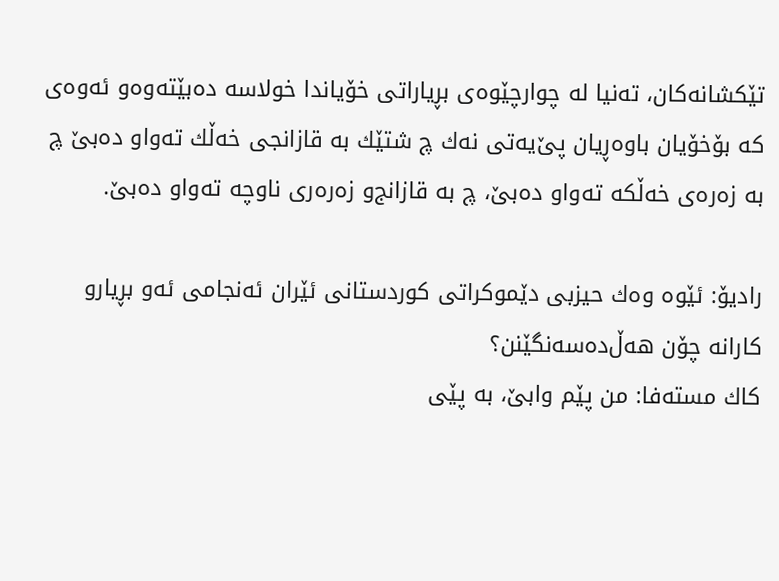تێكشانه‌كان، ته‌نیا له‌ چوارچێوه‌ی‌ بڕیاراتی‌ خۆیاندا خولاسه‌ ده‌بێته‌وه‌‌و ئه‌وه‌ی‌ كه‌ بۆخۆیان باوه‌ڕیان پێ‌یه‌تی‌ نه‌ك چ شتێك به‌ قازانجی‌ خه‌ڵك ته‌واو ده‌بێ‌ چ به‌ زه‌ره‌ی‌ خه‌ڵكه‌ ته‌واو ده‌بێ‌، چ به‌ قازانج‌و زه‌ره‌ری‌ ناوچه‌ ته‌واو ده‌بێ‌.

رادیۆ: ئێوه‌ وه‌ك حیزبی‌ دێموكراتی‌ كوردستانی‌ ئێران ئه‌نجامی‌ ئه‌و بڕیار‌و كارانه‌ چۆن هه‌ڵ‌ده‌سه‌نگێنن؟
كاك مسته‌فا: من پێم وابێ‌، به‌ پێی‌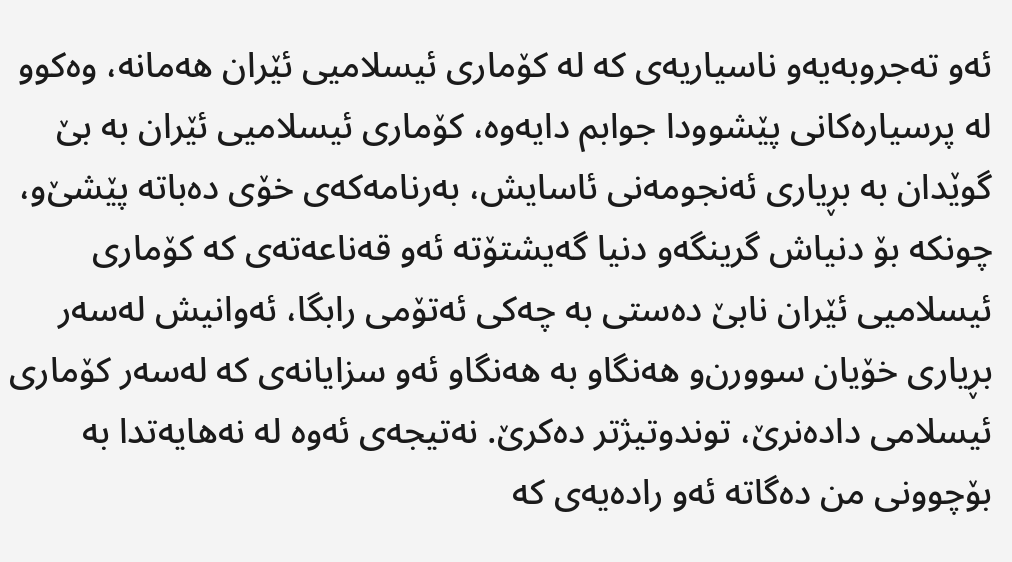ئه‌و ته‌جروبه‌یه‌‌و ناسیاریه‌ی‌ كه‌ له‌ كۆماری‌ ئیسلامیی‌ ئێران هه‌مانه‌، وه‌كوو له‌ پرسیاره‌كانی‌ پێشوودا جوابم دایه‌وه‌، كۆماری‌ ئیسلامیی‌ ئێران به‌ بێ‌ گوێدان به‌ بڕیاری‌ ئه‌نجومه‌نی‌ ئاسایش، به‌رنامه‌كه‌ی‌ خۆی‌ ده‌باته‌ پێشێ‌‌و، چونكه‌ بۆ دنیاش گرینگه‌‌و دنیا گه‌یشتۆته‌ ئه‌و قه‌ناعه‌ته‌ی‌ كه‌ كۆماری‌ ئیسلامیی‌ ئێران نابێ‌ ده‌ستی‌ به‌ چه‌كی‌ ئه‌تۆمی‌ رابگا، ئه‌وانیش له‌سه‌ر بڕیاری‌ خۆیان سوورن‌و هه‌نگاو به‌ هه‌نگاو ئه‌و سزایانه‌ی‌ كه‌ له‌سه‌ر كۆماری‌ ئیسلامی‌ داده‌نرێ‌، توند‌وتیژتر ده‌كرێ‌. نه‌تیجه‌ی‌ ئه‌وه‌ له‌ نه‌هایه‌تدا به‌ بۆچوونی‌ من ده‌گاته‌ ئه‌و راده‌یه‌ی‌ كه‌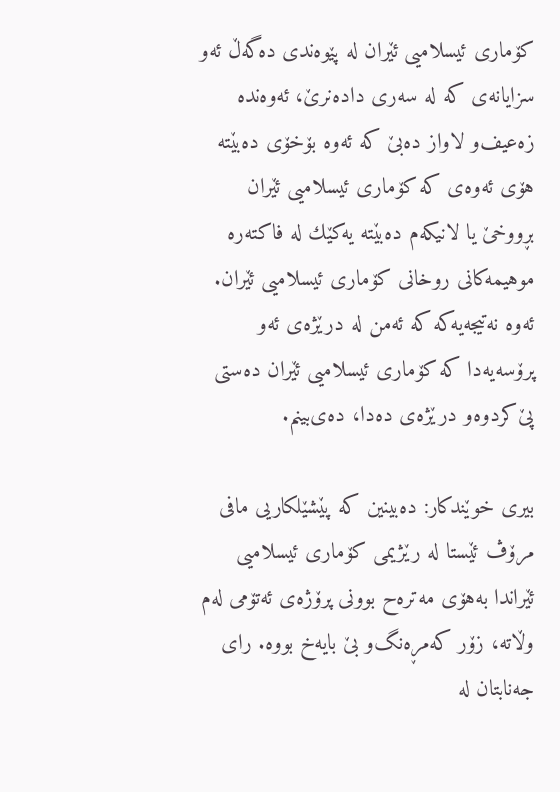كۆماری‌ ئیسلامیی‌ ئێران له‌ پێوه‌ندی‌ ده‌گه‌ڵ‌ ئه‌و سزایانه‌ی‌ كه‌ له‌ سه‌ری‌ داده‌نرێ‌، ئه‌وه‌نده‌ زه‌عیف‌و لاواز ده‌بێ‌ كه‌ ئه‌وه‌ بۆخۆی‌ ده‌بێته‌ هۆی‌ ئه‌وه‌ی‌ كه‌ كۆماری‌ ئیسلامیی‌ ئێران بڕووخێ‌ یا لانیكه‌م ده‌بێته‌ یه‌كێك له‌ فاكته‌ره‌ موهیمه‌كانی‌ روخانی‌ كۆماری‌ ئیسلامیی‌ ئێران. ئه‌وه‌ نه‌تیجه‌یه‌كه‌ كه‌ ئه‌من له‌ درێژه‌ی‌ ئه‌و پرۆسه‌یه‌دا كه‌ كۆماری‌ ئیسلامیی‌ ئێران ده‌ستی‌ پێ‌كردوه‌‌و درێژه‌ی‌ ده‌دا، ده‌ی‌بینم.

بیری‌ خوێندكار: ده‌بینین كه‌ پێشێلكاریی‌ مافی‌ مرۆڤ ئێستا له‌ رێژیمی‌ كۆماری‌ ئیسلامیی‌ ئێراندا به‌هۆی‌ مه‌تره‌ح بوونی‌ پرۆژه‌ی‌ ئه‌تۆمی‌ له‌م وڵاته‌، زۆر كه‌مڕه‌نگ‌و بێ‌ بایه‌خ بووه‌. رای‌ جه‌نابتان له‌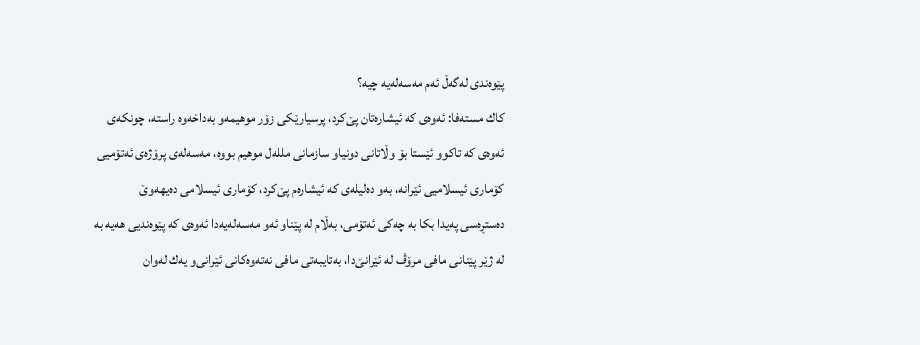پێوه‌ندی‌ له‌گه‌ڵ‌ ئه‌م مه‌سه‌له‌یه‌ چیه‌؟
كاك مسته‌فا: ئه‌وه‌ی‌ كه‌ ئیشاره‌تان پێ‌كرد، پرسیارێكی‌ زۆر موهیمه‌‌و به‌داخه‌وه‌ راسته‌، چونكه‌ی‌ ئه‌وه‌ی‌ كه‌ تاكوو ئێستا بۆ وڵاتانی‌ دونیا‌و سازمانی‌ ملله‌ل موهیم بووه‌، مه‌سه‌له‌ی‌ پرۆژه‌ی‌ ئه‌تۆمیی‌ كۆماری‌ ئیسلامیی‌ ئێرانه‌، به‌و ده‌لیله‌ی‌ كه‌ ئیشاره‌م پێ‌كرد، كۆماری‌ ئیسلامی‌ ده‌یهه‌وێ‌ ده‌ستڕه‌سی‌ په‌یدا بكا به‌ چه‌كی‌ ئه‌تۆمی‌، به‌ڵام له‌ پێناو ئه‌و مه‌سه‌له‌یه‌دا ئه‌وه‌ی‌ كه‌ پێوه‌ندیی‌ هه‌یه‌ به‌ له‌ ژێر پێنانی‌ مافی‌ مرۆڤ له‌ ئێرانێ‌دا، به‌تایبه‌تی‌ مافی‌ نه‌ته‌وه‌كانی‌ ئێرانی‌‌و یه‌ك له‌وان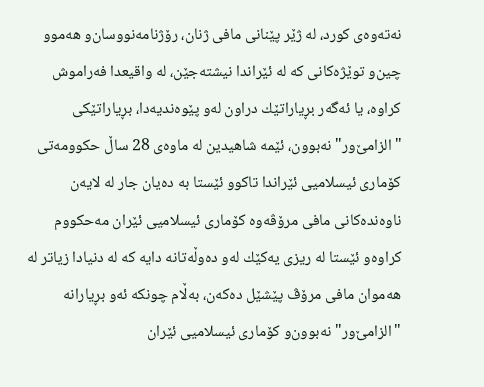نه‌ته‌وه‌ی‌ كورد، له‌ ژێر پێنانی‌ مافی‌ ژنان، رۆژنامه‌نووسان‌و هه‌موو چین‌و توێژه‌كانی‌ كه‌ له‌ ئێراندا نیشته‌جێن، له‌ واقیعدا فه‌راموش كراوه‌، یا ئه‌گه‌ر بڕیاراتێك دراون له‌و پێوه‌ندیه‌دا، بڕیاراتێكی‌ "الزامێ‌ور" نه‌بوون، ئێمه‌ شاهیدین له‌ ماوه‌ی‌ 28 ساڵ‌ حكوومه‌تی‌ كۆماری‌ ئیسلامیی‌ ئێراندا تاكوو ئێستا به‌ ده‌یان جار له‌ لایه‌ن ناوه‌نده‌كانی‌ مافی‌ مرۆڤه‌وه‌ كۆماری‌ ئیسلامیی‌ ئێران مه‌حكووم كراوه‌‌و ئێستا له‌ ریزی‌ یه‌كێك له‌و ده‌وڵه‌تانه‌ دایه‌ كه‌ له‌ دنیادا زیاتر له‌ هه‌موان مافی‌ مرۆڤ پێشێل ده‌كه‌ن، به‌ڵام چونكه‌ ئه‌و بڕیارانه‌ "الزامێ‌ور" نه‌بوون‌و كۆماری‌ ئیسلامیی‌ ئێران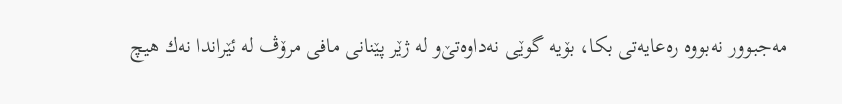مه‌جبوور نه‌بووه‌ ره‌عایه‌تی‌ بكا، بۆیه‌ گوێی‌ نه‌داوه‌تێ‌‌و له‌ ژێر پێنانی‌ مافی‌ مرۆڤ له‌ ئێراندا نه‌ك هیچ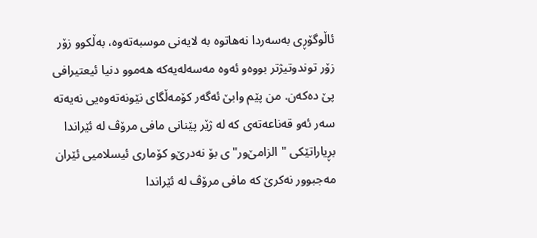ئاڵوگۆڕی‌ به‌سه‌ردا نه‌هاتوه‌ به‌ لایه‌نی‌ موسبه‌ته‌وه‌، به‌ڵكوو زۆر زۆر توند‌وتیژتر بووه‌‌و ئه‌وه‌ مه‌سه‌له‌یه‌كه‌ هه‌موو دنیا ئیعتیرافی‌ پێ‌ ده‌كه‌ن. من پێم وابێ‌ ئه‌گه‌ر كۆمه‌ڵگای‌ نێونه‌ته‌وه‌یی‌ نه‌یه‌ته‌ سه‌ر ئه‌و قه‌ناعه‌ته‌ی‌ كه‌ له‌ ژێر پێنانی‌ مافی‌ مرۆڤ له‌ ئێراندا بڕیاراتێكی‌ "الزامێ‌ور"ی‌ بۆ نه‌درێ‌‌و كۆماری‌ ئیسلامیی‌ ئێران مه‌جبوور نه‌كرێ‌ كه‌ مافی‌ مرۆڤ له‌ ئێراندا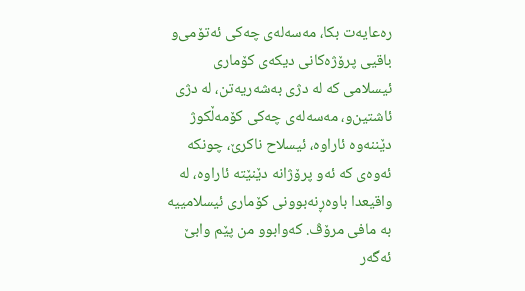ره‌عایه‌ت بكا، مه‌سه‌له‌ی‌ چه‌كی‌ ئه‌تۆمی‌‌و باقیی‌ پرۆژه‌كانی‌ دیكه‌ی‌ كۆماری‌ ئیسلامی‌ كه‌ له‌ دژی‌ به‌شه‌ریه‌تن، له‌ دژی‌ ئاشتین‌و، مه‌سه‌له‌ی‌ چه‌كی‌ كۆمه‌ڵكوژ دێننه‌وه‌ ئاراوه‌، ئیسلاح ناكرێ‌، چونكه‌ ئه‌وه‌ی‌ كه‌ ئه‌و پرۆژانه‌ دێنێته‌ ئاراوه‌، له‌ واقیعدا باوه‌ڕنه‌بوونی‌ كۆماری‌ ئیسلامییه‌ به‌ مافی‌ مرۆڤ. كه‌وابوو من پێم وابێ‌ ئه‌گه‌ر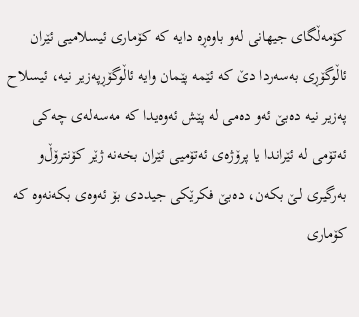كۆمه‌ڵگای‌ جیهانی‌ له‌و باوه‌ڕه‌ دایه‌ كه‌ كۆماری‌ ئیسلامیی‌ ئێران ئاڵوگۆڕی‌ به‌سه‌ردا دێ‌ كه‌ ئێمه‌ پێمان وایه‌ ئاڵوگۆڕپه‌زیر نیه‌، ئیسلاح په‌زیر نیه‌ ده‌بێ‌ ئه‌و ده‌می‌ له‌ پێش ئه‌وه‌یدا كه‌ مه‌سه‌له‌ی‌ چه‌كی‌ ئه‌تۆمی‌ له‌ ئێراندا یا پرۆژه‌ی‌ ئه‌تۆمیی‌ ئێران بخه‌نه‌ ژێر كۆنترۆڵ‌‌و به‌رگیری‌ لـێ‌ بكه‌ن، ده‌بێ‌ فكرێكی‌ جیددی‌ بۆ ئه‌وه‌ی‌ بكه‌نه‌وه‌ كه‌ كۆماری‌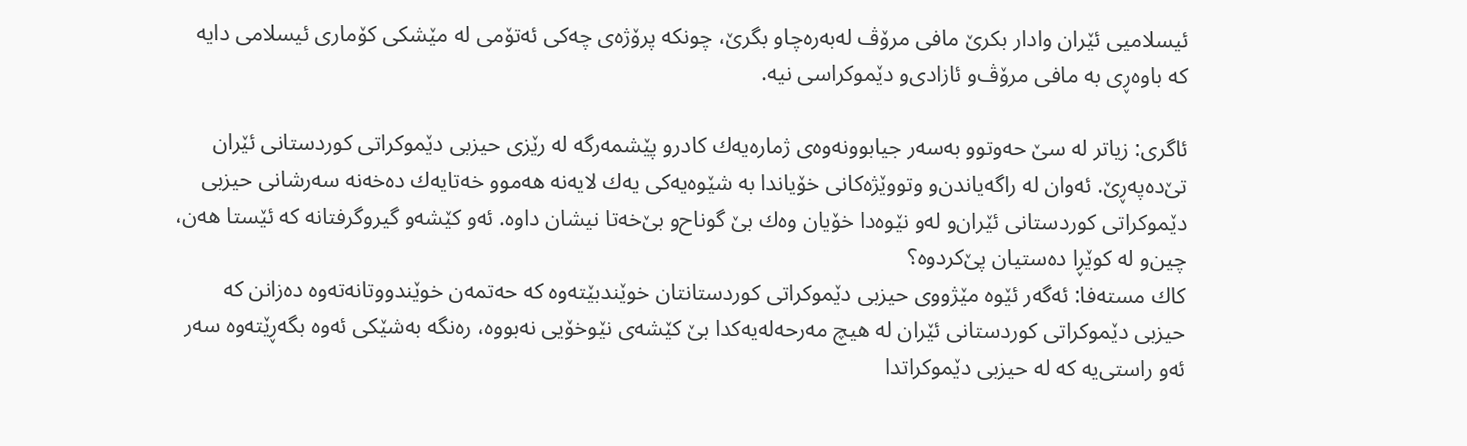ئیسلامیی‌ ئێران وادار بكرێ‌ مافی‌ مرۆڤ له‌به‌ره‌چاو بگرێ‌، چونكه‌ پرۆژه‌ی‌ چه‌كی‌ ئه‌تۆمی‌ له‌ مێشكی‌ كۆماری‌ ئیسلامی‌ دایه‌ كه‌ باوه‌ڕی‌ به‌ مافی‌ مرۆڤ‌و ئازادی‌‌و دێموكراسی‌ نیه‌.

ئاگری‌: زیاتر له‌ سێ‌ حه‌وتوو به‌سه‌ر جیابوونه‌وه‌ی‌ ژماره‌یه‌ك كادر‌و پێشمه‌رگه‌ له‌ رێزی‌ حیزبی‌ دێموكراتی‌ كوردستانی‌ ئێران تێ‌ده‌په‌ڕێ‌. ئه‌وان له‌ راگه‌یاندن‌و وتووێژه‌كانی‌ خۆیاندا به‌ شێوه‌یه‌كی‌ یه‌ك لایه‌نه‌ هه‌موو خه‌تایه‌ك ده‌خه‌نه‌ سه‌رشانی‌ حیزبی‌ دێموكراتی‌ كوردستانی‌ ئێران‌و له‌و نێوه‌دا خۆیان وه‌ك بێ‌ گوناح‌و بێ‌خه‌تا نیشان داوه‌. ئه‌و كێشه‌‌و گیر‌وگرفتانه‌ كه‌ ئێستا هه‌ن، چین‌و له‌ كوێڕا ده‌ستیان پێ‌كردوه‌؟
كاك مسته‌فا: ئه‌گه‌ر ئێوه‌ مێژووی‌ حیزبی‌ دێموكراتی‌ كوردستانتان خوێندبێته‌وه‌ كه‌ حه‌تمه‌ن خوێندووتانه‌ته‌وه‌ ده‌زانن كه‌ حیزبی‌ دێموكراتی‌ كوردستانی‌ ئێران له‌ هیچ مه‌رحه‌له‌یه‌كدا بێ‌ كێشه‌ی‌ نێوخۆیی‌ نه‌بووه‌، ره‌نگه‌ به‌شێكی‌ ئه‌وه‌ بگه‌ڕێته‌وه‌ سه‌ر ئه‌و راستی‌یه‌ كه‌ له‌ حیزبی‌ دێموكراتدا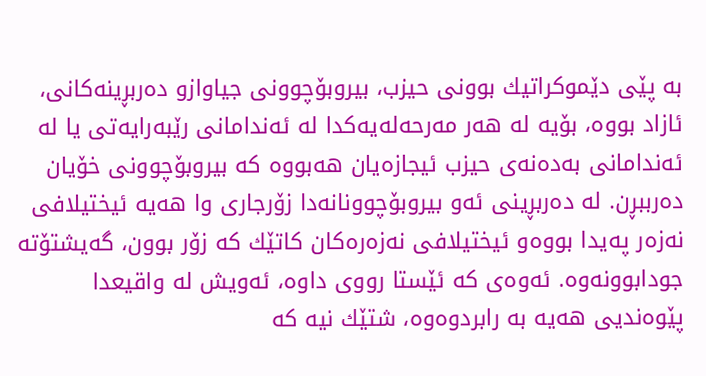به‌ پێی‌ دێموكراتیك بوونی‌ حیزب، بیر‌وبۆچوونی‌ جیاواز‌و ده‌ربڕینه‌كانی‌، ئازاد بووه‌، بۆیه‌ له‌ هه‌ر مه‌رحه‌له‌یه‌كدا له‌ ئه‌ندامانی‌ رێبه‌رایه‌تی‌ یا له‌ ئه‌ندامانی‌ به‌ده‌نه‌ی‌ حیزب ئیجازه‌یان هه‌بووه‌ كه‌ بیر‌وبۆچوونی‌ خۆیان ده‌رببڕن. له‌ ده‌ربڕینی‌ ئه‌و بیر‌وبۆچوونانه‌دا زۆرجاری‌ وا هه‌یه‌ ئیختیلافی‌ نه‌زه‌ر په‌یدا بووه‌‌و ئیختیلافی‌ نه‌زه‌ره‌كان كاتێك كه‌ زۆر بوون، گه‌یشتۆته‌ جودابوونه‌وه‌. ئه‌وه‌ی‌ كه‌ ئێستا رووی‌ داوه‌، ئه‌ویش له‌ واقیعدا پێوه‌ندیی‌ هه‌یه‌ به‌ رابردوه‌وه‌، شتێك نیه‌ كه‌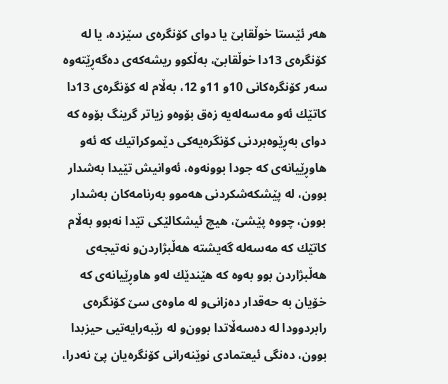هه‌ر ئێستا خوڵقابێ‌ یا دوای‌ كۆنگره‌ی‌ سێزده‌، یا له‌ كۆنگره‌ی‌ 13دا خوڵقابێ‌، به‌ڵكوو ریشه‌كه‌ی‌ ده‌گه‌ڕێته‌وه‌ سه‌ر كۆنگره‌كانی‌ 10و 11و 12، به‌ڵام له‌ كۆنگره‌ی‌ 13دا كاتێك ئه‌و مه‌سه‌له‌یه‌ زه‌ق بۆوه‌‌و زیاتر گرینگ بۆوه‌ كه‌ دوای‌ به‌ڕێوه‌بردنی‌ كۆنگره‌یه‌كی‌ دێموكراتیك كه‌ ئه‌و هاوڕێیانه‌ی‌ كه‌ جودا بوونه‌وه‌، ئه‌وانیش تێیدا به‌شدار بوون، له‌ پێشكه‌شكردنی‌ هه‌موو به‌رنامه‌كان به‌شدار بوون، چووه‌ پێشێ‌، هیچ ئیشكالێكی‌ تێدا نه‌بوو به‌ڵام كاتێك كه‌ مه‌سه‌له‌ گه‌یشته‌ هه‌ڵبژاردن‌و نه‌تیجه‌ی‌ هه‌ڵبژاردن بوو به‌وه‌ كه‌ هێندێك له‌و هاوڕێیانه‌ی‌ كه‌ خۆیان به‌ حه‌قدار ده‌زانی‌‌و له‌ ماوه‌ی‌ سێ‌ كۆنگره‌ی‌ رابردوودا له‌ ده‌سه‌ڵاتدا بوون‌و له‌ رێبه‌رایه‌تیی‌ حیزبدا بوون، ده‌نگی‌ ئیعتمادی‌ نوێنه‌رانی‌ كۆنگره‌یان پێ‌ نه‌درا،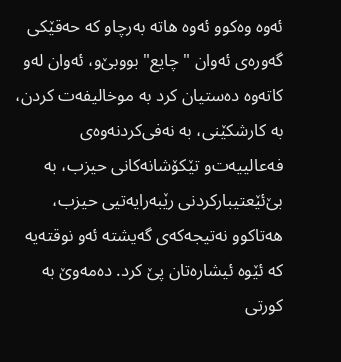ئه‌وه‌ وه‌كوو ئه‌وه‌ هاته‌ به‌رچاو كه‌ حه‌قێكی‌ گه‌وره‌ی‌ ئه‌وان "چایع" بووبێ‌‌و، ئه‌وان له‌و كاته‌وه‌ ده‌ستیان كرد به‌ موخالیفه‌ت كردن، به‌ كارشكێنی‌، به‌ نه‌فی‌كردنه‌وه‌ی‌ فه‌عالییه‌ت‌و تێكۆشانه‌كانی‌ حیزب، به‌ بێ‌ئێعتیباركردنی‌ رێبه‌رایه‌تیی‌ حیزب، هه‌تاكوو نه‌تیجه‌كه‌ی‌ گه‌یشته‌ ئه‌و نوقته‌یه‌ كه‌ ئێوه‌ ئیشاره‌تان پێ‌ كرد. ده‌مه‌وێ‌ به‌ كورتی‌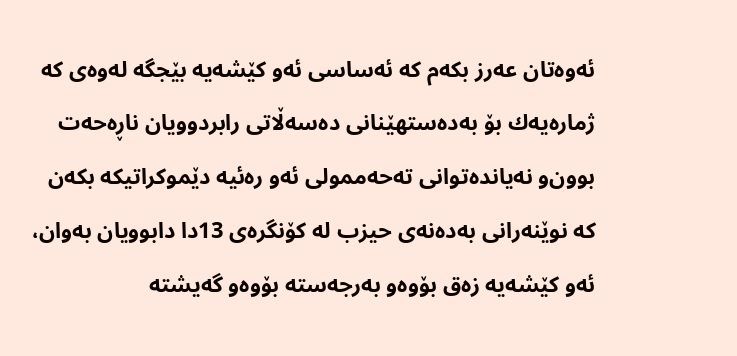ئه‌وه‌تان عه‌رز بكه‌م كه‌ ئه‌ساسی‌ ئه‌و كێشه‌یه‌ بێجگه‌ له‌وه‌ی‌ كه‌ ژماره‌یه‌ك بۆ به‌ده‌ستهێنانی‌ ده‌سه‌ڵاتی‌ رابردوویان ناڕه‌حه‌ت بوون‌و نه‌یانده‌توانی‌ ته‌حه‌ممولی‌ ئه‌و ره‌ئیه‌ دێموكراتیكه‌ بكه‌ن كه‌ نوێنه‌رانی‌ به‌ده‌نه‌ی‌ حیزب له‌ كۆنگره‌ی‌ 13دا دابوویان به‌وان، ئه‌و كێشه‌یه‌ زه‌ق بۆوه‌‌و به‌رجه‌سته‌ بۆوه‌‌و گه‌یشته‌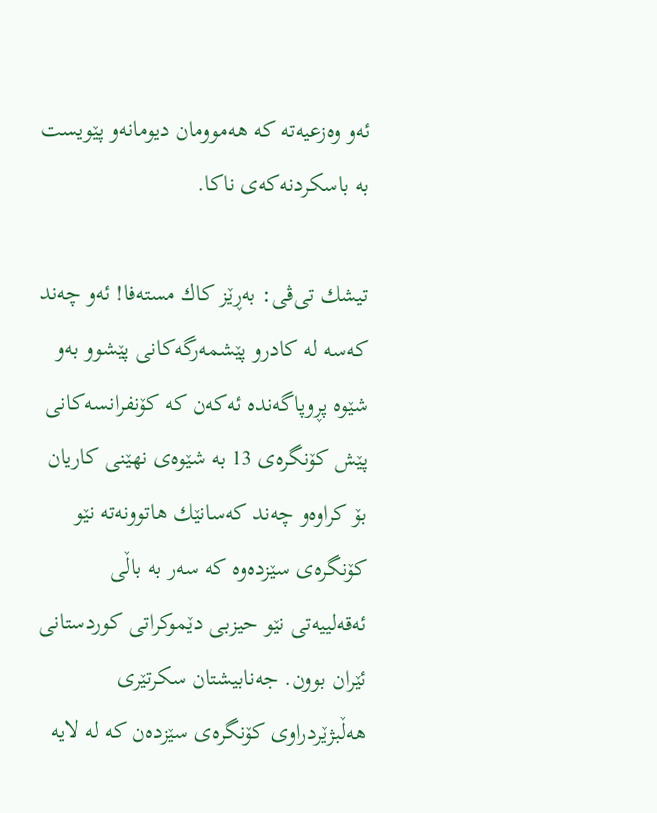ئه‌و وه‌زعیه‌ته‌ كه‌ هه‌موومان دیومانه‌‌و پێویست به‌ باسكردنه‌كه‌ی‌ ناكا.

تیشك تی‌ڤی‌: به‌ڕێز كاك مسته‌فا! ئه‌و چه‌ند كه‌سه‌ له‌ كادر‌و پێشمه‌رگه‌كانی‌ پێشوو به‌و شێوه‌ پڕ‌وپاگه‌نده‌ ئه‌كه‌ن كه‌ كۆنفرانسه‌كانی‌ پێش كۆنگره‌ی‌ 13 به‌ شێوه‌ی‌ نهێنی‌ كاریان بۆ كراوه‌‌و چه‌ند كه‌سانێك هاتوونه‌ته‌ نێو كۆنگره‌ی‌ سێزده‌وه‌ كه‌ سه‌ر به‌ باڵی‌ ئه‌قه‌لییه‌تی‌ نێو حیزبی‌ دێموكراتی‌ كوردستانی‌ ئێران بوون. جه‌نابیشتان سكرتێری‌ هه‌ڵبژێردراوی‌ كۆنگره‌ی‌ سێزده‌ن كه‌ له‌ لایه‌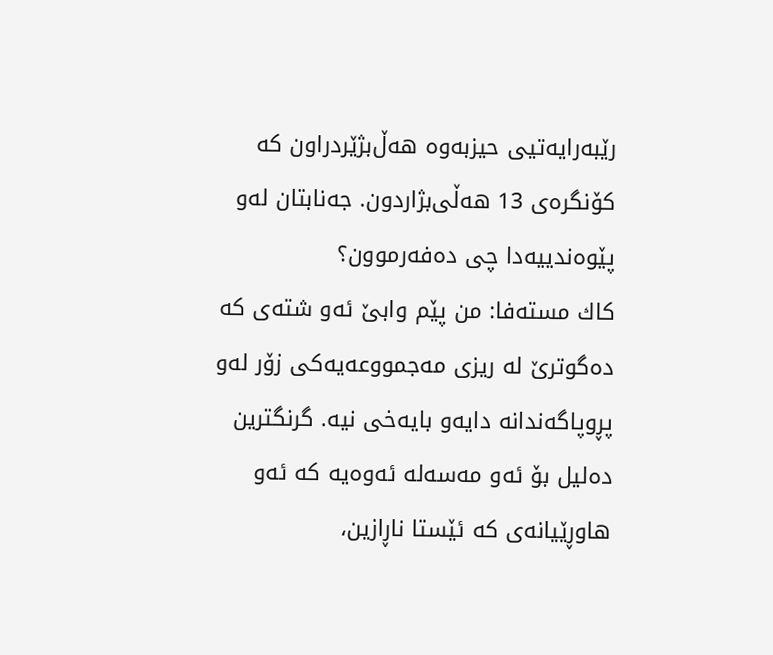رێبه‌رایه‌تیی‌ حیزبه‌وه‌ هه‌ڵ‌بژێردراون كه‌ كۆنگره‌ی‌ 13 هه‌ڵی‌بژاردون. جه‌نابتان له‌و پێوه‌ندییه‌دا چی‌ ده‌فه‌رموون؟
كاك مسته‌فا: من پێم وابێ‌ ئه‌و شته‌ی‌ كه‌ ده‌گوترێ‌ له‌ ریزی‌ مه‌جمووعه‌یه‌كی‌ زۆر له‌و پڕ‌وپاگه‌ندانه‌ دایه‌‌و بایه‌خی‌ نیه‌. گرنگترین ده‌لیل بۆ ئه‌و مه‌سه‌له‌ ئه‌وه‌یه‌ كه‌ ئه‌و هاوڕێیانه‌ی‌ كه‌ ئێستا ناڕازین،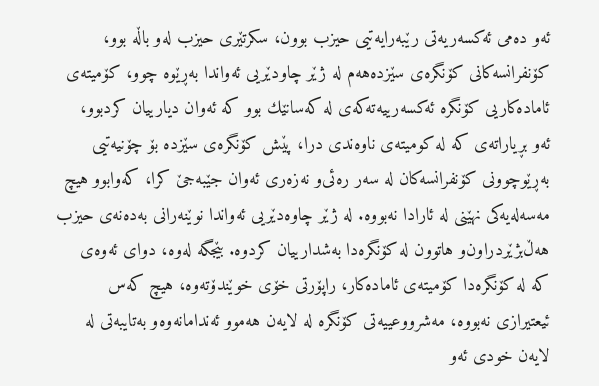ئه‌و ده‌می‌ ئه‌كسه‌ریه‌تی‌ رێبه‌رایه‌تیی‌ حیزب بوون، سكرتێری‌ حیزب له‌و باڵه‌ بوو، كۆنفرانسه‌كانی‌ كۆنگره‌ی‌ سێزده‌هه‌م له‌ ژێر چاودێریی‌ ئه‌واندا به‌ڕێوه‌ چوو، كۆمیته‌ی‌ ئاماده‌كاریی‌ كۆنگره‌ ئه‌كسه‌رییه‌ته‌كه‌ی‌ له‌ كه‌سانێك بوو كه‌ ئه‌وان دیارییان كردبوو، ئه‌و بڕیاراته‌ی‌ كه‌ له‌ كومیته‌ی‌ ناوه‌ندی‌ درا، پێش كۆنگره‌ی‌ سێزده‌ بۆ چۆنیه‌تیی‌ به‌ڕێوچوونی‌ كۆنفرانسه‌كان له‌ سه‌ر ره‌ئی‌‌و نه‌زه‌ری‌ ئه‌وان جێبه‌جێ‌ كرا، كه‌وابوو هیچ مه‌سه‌له‌یه‌كی‌ نهێنی‌ له‌ ئارادا نه‌بووه‌. له‌ ژێر چاوه‌دێریی‌ ئه‌واندا نوێنه‌رانی‌ به‌ده‌نه‌ی‌ حیزب هه‌ڵ‌بژێردراون‌و هاتوون له‌ كۆنگره‌دا به‌شدارییان كردوه‌. بێجگه‌ له‌وه‌، دوای‌ ئه‌وه‌ی‌ كه‌ له‌ كۆنگره‌دا كۆمیته‌ی‌ ئاماده‌كار، راپۆرتی‌ خۆی‌ خوێندۆته‌وه‌، هیچ كه‌س ئیعتیرازی‌ نه‌بووه‌، مه‌شرووعییه‌تی‌ كۆنگره‌ له‌ لایه‌ن هه‌موو ئه‌ندامانه‌وه‌‌و به‌تایبه‌تی‌ له‌ لایه‌ن خودی‌ ئه‌و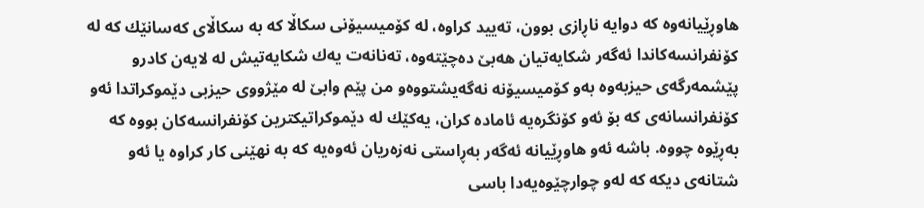هاوڕێیانه‌وه‌ كه‌ دوایه‌ ناڕازی‌ بوون، ته‌یید كراوه‌، له‌ كۆمیسیۆنی‌ سكاڵا كه‌ به‌ سكاڵای‌ كه‌سانێك كه‌ له‌ كۆنفرانسه‌كاندا ئه‌گه‌ر شكایه‌تیان هه‌بێ‌ ده‌چێته‌وه‌، ته‌نانه‌ت یه‌ك شكایه‌تیش له‌ لایه‌ن كادر‌و پێشمه‌رگه‌ی‌ حیزبه‌وه‌ به‌و كۆمیسیۆنه‌ نه‌گه‌یشتووه‌‌و من پێم وابێ‌ له‌ مێژووی‌ حیزبی‌ دێموكراتدا ئه‌و كۆنفرانسانه‌ی‌ كه‌ بۆ ئه‌و كۆنگره‌یه‌ ئاماده‌ كران، یه‌كێك له‌ دێموكراتیكترین كۆنفرانسه‌كان بووه‌ كه‌ به‌ڕێوه‌ چووه‌. باشه‌ ئه‌و هاوڕێیانه‌ ئه‌گه‌ر به‌ڕاستی‌ نه‌زه‌ریان ئه‌وه‌یه‌ كه‌ به‌ نهێنی‌ كار كراوه‌ یا ئه‌و شتانه‌ی‌ دیكه‌ كه‌ له‌و چوارچێوه‌یه‌دا باسی‌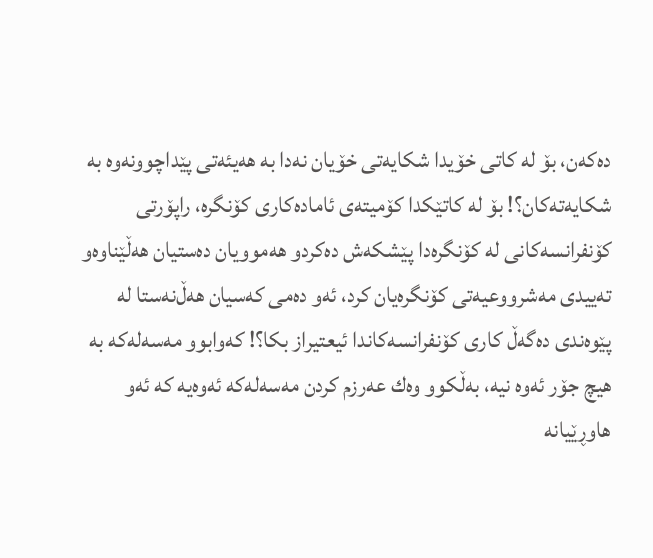ده‌كه‌ن، بۆ له‌ كاتی‌ خۆیدا شكایه‌تی‌ خۆیان نه‌دا به‌ هه‌یئه‌تی‌ پێداچوونه‌وه‌ به‌ شكایه‌ته‌كان؟! بۆ له‌ كاتێكدا كۆمیته‌ی‌ ئاماده‌كاری‌ كۆنگره‌، راپۆرتی‌ كۆنفرانسه‌كانی‌ له‌ كۆنگره‌دا پێشكه‌ش ده‌كرد‌و هه‌موویان ده‌ستیان هه‌ڵێناوه‌‌و ته‌ییدی‌ مه‌شرووعیه‌تی‌ كۆنگره‌یان كرد، ئه‌و ده‌می‌ كه‌سیان هه‌ڵ‌نه‌ستا له‌ پێوه‌ندی‌ ده‌گه‌ڵ‌ كاری‌ كۆنفرانسه‌كاندا ئیعتیراز بكا؟! كه‌وابوو مه‌سه‌له‌كه‌ به‌ هیچ جۆر ئه‌وه‌ نیه‌، به‌ڵكوو وه‌ك عه‌رزم كردن مه‌سه‌له‌كه‌ ئه‌وه‌یه‌ كه‌ ئه‌و هاوڕێیانه‌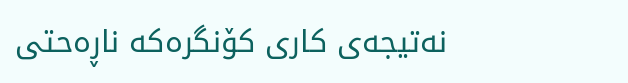نه‌تیجه‌ی‌ كاری‌ كۆنگره‌كه‌ ناڕه‌حتی‌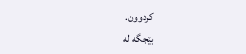كردوون.
بێجگه‌ له‌